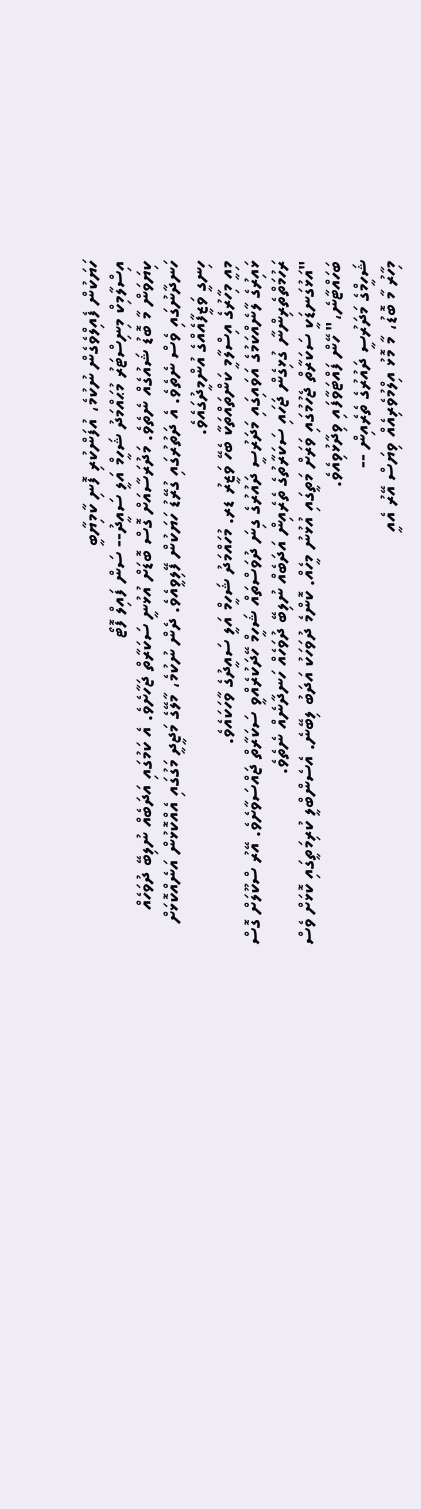ހަޔަކުން ފެއިލްވެގެން ނުކުމެ، އުފަންކުރި ފޮނި ކާމިޔާބީ
އިސްލާމިކް މިނިސްޓަރު މުޙައްމަދު ޝަހީމް އަލީ ސައީދު-- ސަން ފައިލް ފޮޓޯ
ކިޔަވަން މާ ބޮޑު ޝައުގެއް ނެތެވެ. މަދުރަސާއަށް ގޮސް ބޮޑަށް އުޅުނީ ސަކަރާތް ޖަހާށެވެ. އެ ކަމުގައި އަދަބެއް ނުލިބޭ ދުވަހެއް ހަނދާނުގައި ވެސް ނެތެވެ. އެ ދަތުރުގައި ގުރޭޑު ހަޔަކުން ފޭލިވީއެވެ. ދެން ނުކުމެ، މާލޭގެ މަޖީދީ މަގުގައި އެއްކޮޅުން އަނެއްކޮޅަށް ހިނގީ ވަޒީފާއެއްގެ އުންމީދުގައެވެ.
މިއީ މިހާރުގެ އިސްލާމީ ކަންތައްތަކާ ބެހޭ ވަޒީރު ޑރ. މުހައްމަދު ޝަހީމް އަލީ ސައީދުގެ ވާހަކައެވެ.
ޅައިރުގެ ލާނެއްކަމުގެ އަވައިގައި މަދަރުސީ ދައުރުގެ ގިނަ ދުވަސްތައް ޝަހީމް ހޭދަކުރެއްވީ ސަކަރާތް ޖައްސަވާށެވެ. އޭރު ސްކޫލަށް ގޮސް ރަހުމަތްތެރިންނާ ގުޅިގެން ޖަހައި ސަކަރާތުގެ ތެރެއިން އަދަބެއް ނުލިބޭ ދުވަހެއް ހަނދާނެއް ނެތެވެ.
"އަޅުގަނޑަކީ ސަކަރާތް ޖެހުމުގައި ވަރަށް މަތީގައި އުޅުނު މީހެއް. ކޮންމެ ދުވަހަކު އަދަބު ލިބޭނެ. އެސެންބްލީ ކުރިމަތީގައި ކޮޅަށް ވެސް ބަހައްޓާނެ،" ހޭން ފައްޓަވާފައި ވިދާޅުވިއެވެ.
ޝަހީމްގެ މަދަރުސީ ދައުރުގެ ތެރެއިން --
މިހާރު މާ ބޮޑު، މާ މޮޅު އިލްމުވެރިއެއް ވިޔަސް އޭރު އެއީ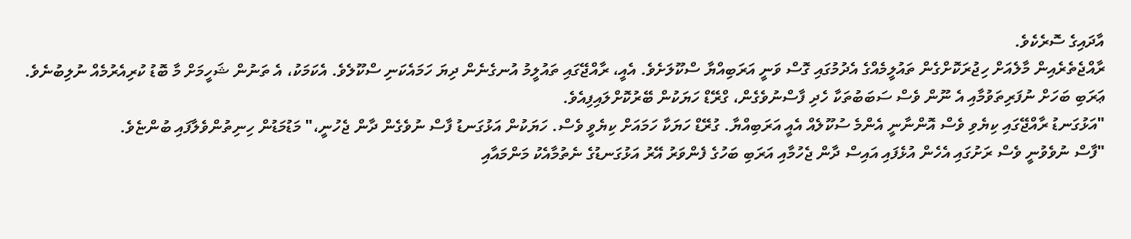އާދައިގެ ސޮރެކެވެ.
ރާއްޖެތެރެއިން މާލެއަށް ހިޖުރަކޮށްގެން ތައުލީމެއްގެ އެދުމުގައި ގޮސް ވަނީ އަރަބިއްޔާ ސްކޫލަށެވެ. އެއީ، ރާއްޖޭގައި ތައުލީމު އުނގެނެން ދިޔަ ހަމައެކަނި ސްކޫލެވެ. އެކަމަކު، އެ ތަނުން ޝަހީމަށް މާ ބޮޑު ކުރިއެރުމެއް ނުލިބުނެވެ. ޢަރަބި ބަހަށް ނުފަރިތަވުމާއި އެ ނޫން ވެސް ސަބަބުތަކާ ހެދި ފާސްނުވެގެން، ގްރޭޑް ހަޔަކުން ބޭރުކޮށްލައިފިއެވެ.
"އަޅުގަނޑު ރާއްޖޭގައި ކިޔެވި ވެސް އޮންނާނީ އެންމެ ސުކޫލެއް އެއީ އަރަބިއްޔާ. ގުރޭޑް ހަޔަކާ ހަމައަށް ކިޔެވީ ވެސް. ހަޔަކުން އަޅުގަނޑު ފާސް ނުވެގެން ދާން ޖެހުނީ،" މަޑުމަޑުން ހިނިތުންވެލާފައި ބުންޏެވެ.
"ފާސް ނުވެވުނީ ވެސް ރަށުގައި އެހެން އުޅެފައި އައިސް ދާން ޖެހުމާއި އަރަބި ބަހުގެ ފެންވަރު އޭރު އަޅުގަނޑުގެ ނެތުމާއެކު މަންމައާއި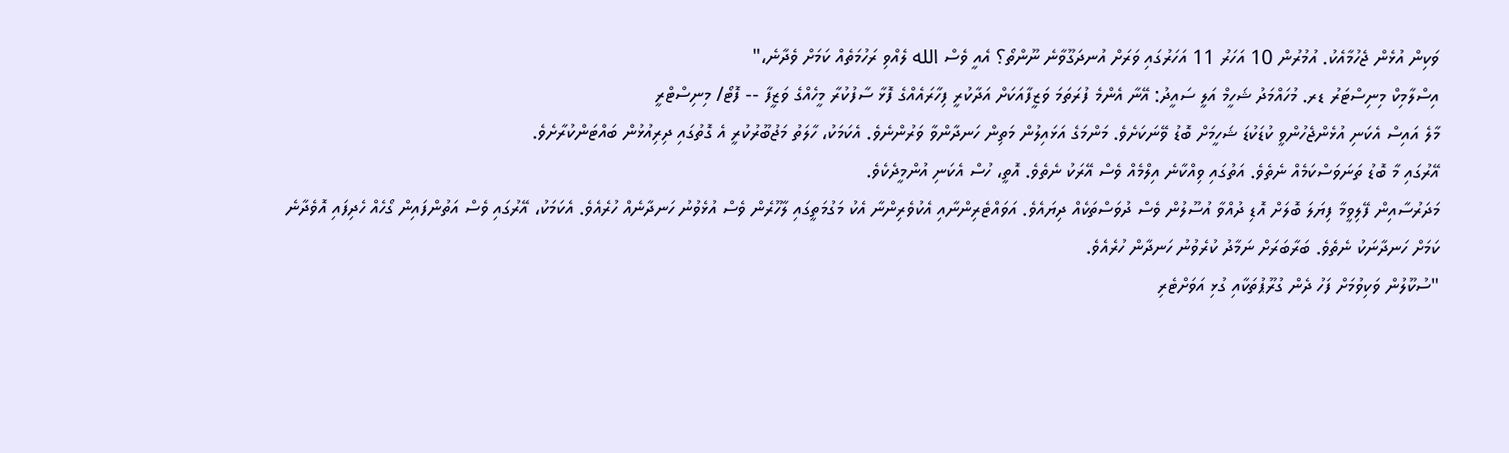ވަކިން އުޅެން ޖެހުމާއެކު. އުމުރުން 10 އަހަރު 11 އަހަރުގައި ވަރަށް އުނދަގޫވާނެ ނޫންތޯ؟ އެއީ ވެސް الله ލެއްވި ރަހުމަތެއް ކަމަށް ވެދާނެ،"
އިސްލާމިކް މިނިސްޓަރު ޑރ. މުހައްމަދު ޝަހީމް އަލީ ސައީދު: އޭނާ އެންމެ ފުރަތަމަ ވަޒީފާއަކަށް އަދާކުރީ ފިހާރައެއްގެ ފޮޅާ ސާފުކުރާ މީހެއްގެ ވަޒީފާ -- ފޮޓޯ/ މިނިސްޓްރީ
މާލެ އައިސް އެކަނި އުޅެންޖެހުންވީ ކުޑަކުޑަ ޝަހީމަށް ބޮޑު ވޭނަކަށެވެ. މަންމަގެ އަޅައިލުން މަތިން ހަނދާންވާ ވަރުންނެވެ. އެކަމަކު، ހާލަތު މަޖުބޫރުކުރީ އެ ގޮތުގައި ދިރިއުޅުން ބައްޓަންކުރާށެވެ.
އޭރުގައި މާ ބޮޑު ތަނަވަސްކަމެއް ނެތެވެ. އަތުގައި ވިއްކާނެ އިލްމެއް ވެސް އޭރަކު ނެތެވެ. އޮތީ، ހުސް އެކަނި އުންމީދެކެވެ.
މަދަރުސާއިން ފޭލިވީމާ ފިޔަލަ ބޮލަށް އޮޑި ދުއްވާ އުސޫލުން ވެސް ދުވަސްތަކެއް ދިޔައެވެ. އަވައްޓެރިންނާއި އެކުވެރިންނާ އެކު މަގުމަތީގައި ލާހޫރެން ވެސް އުޅެވުނު ހަނދާނެއް ހުރެއެވެ. އެކަމަކު، އޭރުގައި ވެސް އަތުންފައިން ގޯހެއް ހެދިފައި އޮވެދާނެ ކަމަށް ހަނދާނަކު ނެތެވެ. ބަރާބަރަށް ނަމާދު ކުރެވުނު ހަނދާން ހުރެއެވެ.
"ސުކޫލުން ވަކިވުމަށް ފަހު ދެން ގުރޫޕުތަކާއި ގުޅި އަވަށްޓެރި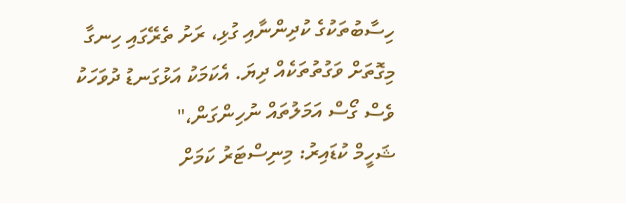ހިސާބުތަކުގެ ކުދިންނާއި ގުޅި، ރަށު ތެރޭގައި ހިނގާ މިގޮތަށް ވަގުތުތަކެއް ދިޔަ. އެކަމަކު އަޅުގަނޑު ދުވަހަކު ވެސް ގޯސް އަމަލުތައް ނުހިންގަން،"
ޝަހީމް ކުޑައިރު: މިނިސްޓަރު ކަމަށް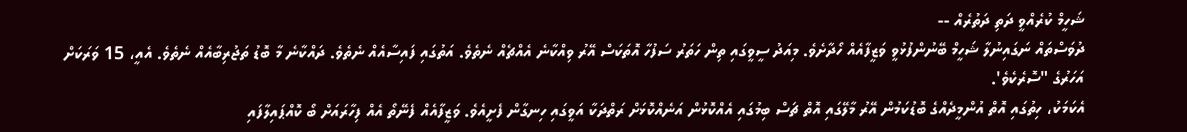ޝަހީމް ކުރެއްވީ ދަތި ދަތުރެއް --
ދުވަސްތައް ނަގައިނުލާ ޝަހީމް ބޭނުންފުޅުވީ ވަޒީފާއެއް ހޯދާށެވެ. މިއަދު ސީވީގައި ތިން ހަތަރު ސަފުހާ އޮތަކަސް އޭރު ވިއްކާނެ އެއްޗެއް ނެތެވެ. އަތުގައި ފައިސާއެއް ނެތެވެ. ދައްކާނެ މާ ބޮޑު ތަޖުރިބާއެއް ނެތެވެ. އެއީ، 15 ވަރަކަށް އަހަރުގެ "ސޮރެކެވެ'.
އެކަމަކު، ހިތުގައި އޮތް އުންމީދެއްގެ ބޮޑުކަމުން އޭރު މާލޭގައި އޮތް ޗަސް ބިމުގައި އެއްކޮޅުން އަނެއްކޮޅަށް ރަތްދަކާ އަވީގައި ހިނގާން ފެށީއެވެ. ވަޒީފާއެއް ފެނޭތޯ އެއް ފިހާރައަށް ބޯ ކޮއްޕައިލާފައި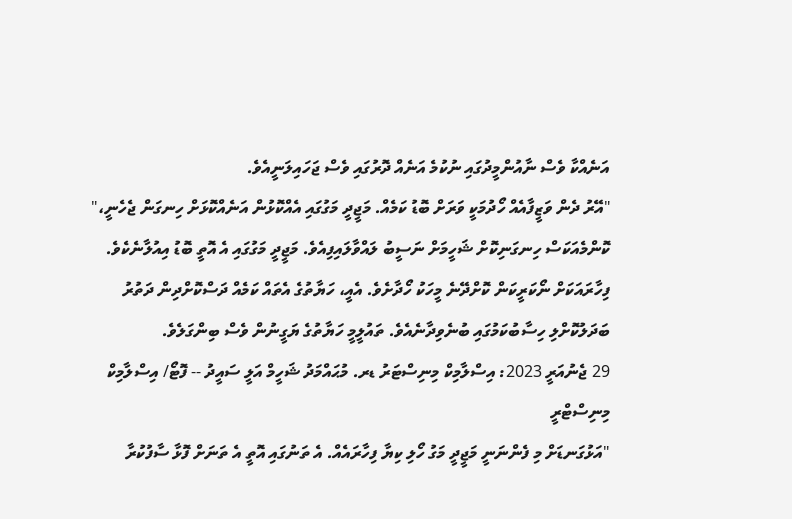އަނެއްކާ ވެސް ނާއުންމީދުގައި ނުކުމެ އަނެއް ދޮރުގައި ވެސް ޖަހައިލަނީއެވެ.
"އޭރު ދެން ވަޒީފާއެއް ހޯދުމަކީ ވަރަށް ބޮޑު ކަމެއް. މަޖީދީ މަގުގައި އެއްކޮޅުން އަނެއްކޮޅަށް ހިނގަން ޖެހެނީ،"
ކޮންމެއަކަސް ހިނގަނިކޮށް ޝަހީމަށް ނަސީބު ލައްވާލައިފިއެވެ. މަޖީދީ މަގުގައި އެ އޮތީ ބޮޑު އިއުލާނެކެވެ. ފިހާރައަކަށް ނޯކަރީކަން ކޮށްދޭނެ މީހަކު ހޯދާށެވެ. އެއީ، ހަޔާތުގެ އެތައް ކަމެއް ދަސްކޮށްދިން ދަތުރު ބަދަލުކޮށްލި ހިސާބުކަމުގައި ބުނެވިދާނެއެވެ. ތައުލީމީ ހަޔާތުގެ ޔަގީނުން ވެސް ބިންގަލެވެ.
29 ޖެނުއަރީ 2023: އިސްލާމިކް މިނިސްޓަރު ޑރ. މުޙައްމަދު ޝަހީމް އަލީ ސައީދު -- ފޮޓޯ/ އިސްލާމިކް މިނިސްޓްރީ
"އަޅުގަނޑަށް މި ފެންނަނީ މަޖީދީ މަގު ހޯލި ކިޔާ ފިހާރައެއް. އެ ތަނުގައި އޮތީ އެ ތަނަށް ފޮޅާ ސާފުކުރާ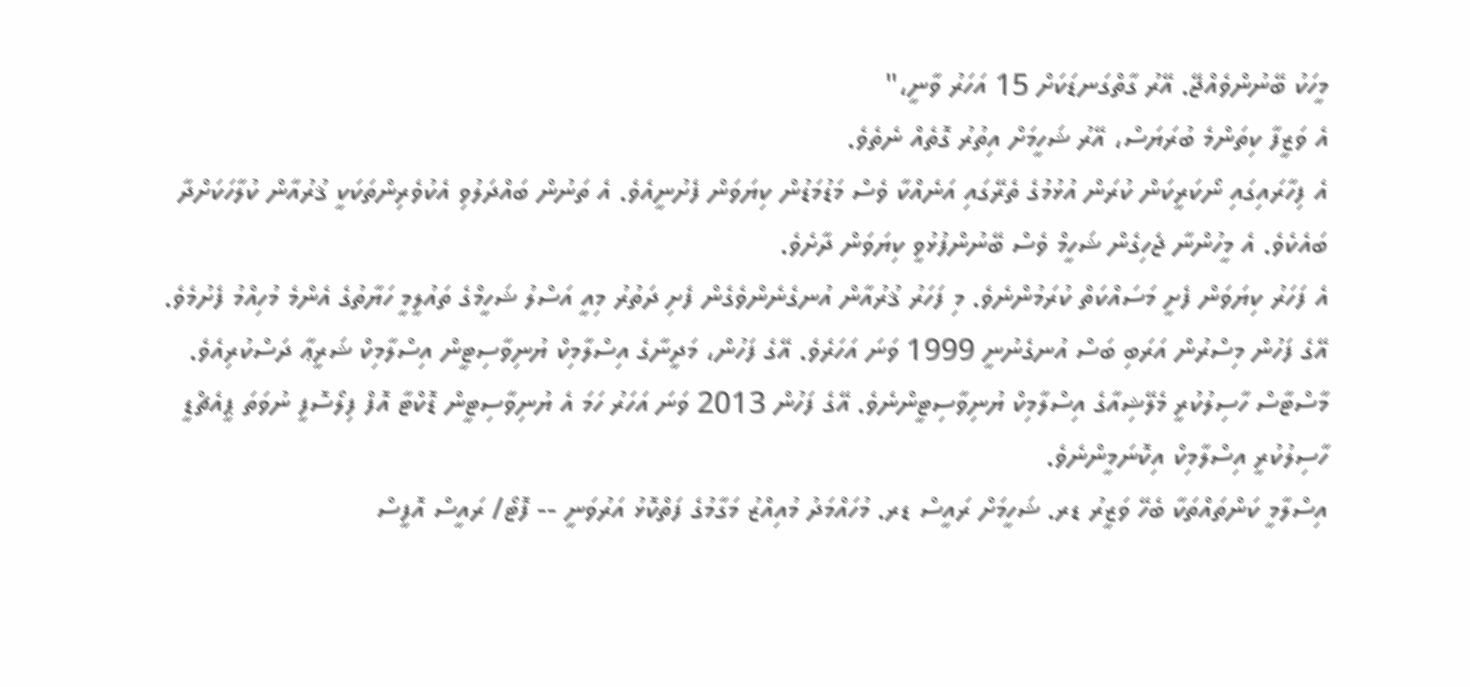މީހަކު ބޭނުންވެއްޖޭ. އޭރު ގާތްގަނޑަކަށް 15 އަހަރު ވާނީ،"
އެ ވަޒީފާ ކިތަންމެ ބުރަޔަސް، އޭރު ޝަހީމަށް އިތުރު ގޮތެއް ނެތެވެ.
އެ ފިހާރައިގައި ނޯކަރީކަން ކުރަން އުޅުމުގެ ތެރޭގައި އަނެއްކާ ވެސް މަޑުމަޑުން ކިޔަވަން ފެށުނީއެވެ. އެ ތަނުން ބައްދަލުވި އެކުވެރިންތަކަކީ ޤުރުއާން ކުލާހަކަށްދާ ބައެކެވެ. އެ މީހުންނާ ޖެހިގެން ޝަހީމް ވެސް ބޭނުންފުޅުވީ ކިޔަވަން ދާށެވެ.
އެ ފަހަރު ކިޔަވަން ފެށީ މަސައްކަތް ކުރަމުންނެވެ. މި ފަހަރު ޤުރުއާން އުނގެނެންވެގެން ފެށި ދަތުރު މިއީ އަސްލު ޝަހީމްގެ ތައުލީމީ ހަޔާތުގެ އެންމެ މުހިއްމު ފެށުމެވެ.
އޭގެ ފަހުން މިސްރުން އަރަބި ބަސް އުނގެނުނީ 1999 ވަނަ އަހަރެވެ. އޭގެ ފަހުން، މަދީނާގެ އިސްލާމިކް ޔުނިވާސިޓީން އިސްލާމިކް ޝަރީޢާ ދަސްކުރިއެވެ. މާސްޓާސް ހާސިލުކުރީ މެލޭޝިއާގެ އިސްލާމިކް ޔުނިވާސިޓީންނެވެ. އޭގެ ފަހުން 2013 ވަނަ އަހަރު ހަމަ އެ ޔުނިވާސިޓީން ޑޮކްޓާ އޮފް ފިލޯސޮފީ ނުވަތަ ޕީއެޗްޑީ ހާސިލުކުރީ އިސްލާމިކް އިކޮނަމީންނެވެ.
އިސްލާމީ ކަންތައްތަކާ ބެހޭ ވަޒީރު ޑރ. ޝަހީމަށް ރައީސް ޑރ. މުހައްމަދު މުއިއްޒު މަގާމުގެ ފަތްކޮޅު އަރުވަނީ -- ފޮޓޯ/ ރައީސް އޮފީސް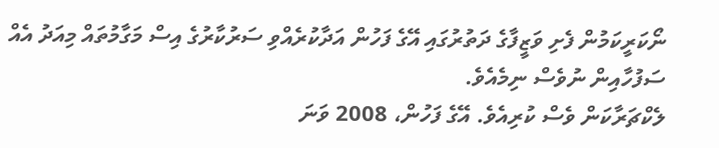ނޯކަރީކަމުން ފެށި ވަޒީފާގެ ދަތުރުގައި އޭގެ ފަހުން އަދާކުރެއްވި ސަރުކާރުގެ އިސް މަގާމުތައް މިއަދު އެއް ސަފުހާއިން ނުވެސް ނިމެއެވެ.
ލެކްޗަރާކަން ވެސް ކުރިއެވެ. އޭގެ ފަހުން، 2008 ވަނަ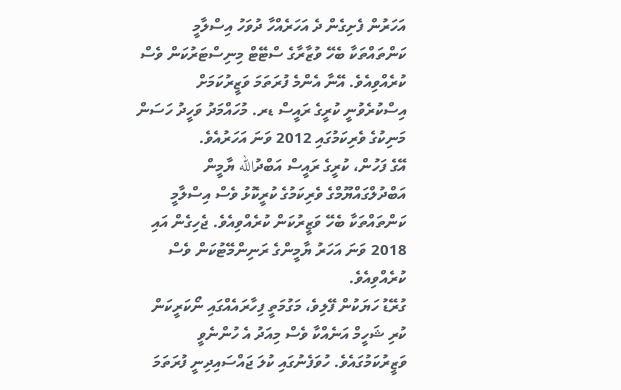އަހަރުން ފެށިގެން ދެ އަހަރެއްހާ ދުވަހު އިސްލާމީ ކަންތައްތަކާ ބެހޭ ވުޒާރާގެ ސްޓޭޓް މިނިސްޓަރުކަން ވެސް ކުރެއްވިއެވެ. އޭނާ އެންމެ ފުރަތަމަ ވަޒީރުކަމަށް އިސްކުރެވުނީ ކުރީގެ ރައީސް ޑރ. މުހައްމަދު ވަހީދު ހަސަން މަނިކުގެ ވެރިކަމުގައި 2012 ވަނަ އަހަރުއެވެ.
އޭގެ ފަހުން، ކުރީގެ ރައީސް އަބްދުالله ޔާމީން އަބްދުލްގައްޔޫމްގެ ވެރިކަމުގެ ކުރީކޮޅު ވެސް އިސްލާމީ ކަންތައްތަކާ ބެހޭ ވަޒީރުކަން ކުރެއްވިއެވެ. ޖެހިގެން އައި 2018 ވަނަ އަހަރު ޔާމީންގެ ރަނިންމޭޓުކަން ވެސް ކުރެއްވިއެވެ.
ގުރޭޑު ހަޔަކުން ފޭލިވެ، މަގުމަތީ ފިހާރައެއްގައި ނޯކަރީކަން ކުރި ޝަހީމް އަނެއްކާ ވެސް މިއަދު އެ ހުންނެވީ ވަޒީރުކަމުގައެވެ. ހުވަފެނުގައި ކުލަ ޖައްސައިދިނީ ފުރަތަމަ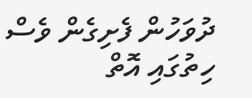ދުވަހުން ފެށިގެން ވެސް ހިތުގައި އޮތް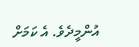އުންމީދެވެ. އެ ކަމަށް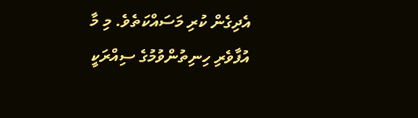އެދިގެން ކުރި މަސައްކަތެވެ. މި މާ އުފާވެރި ހިނިތުންވުމުގެ ސިއްރަކީ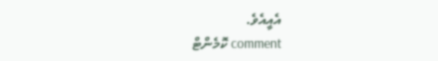އެއީއެވެ.
comment ކޮމެންޓް